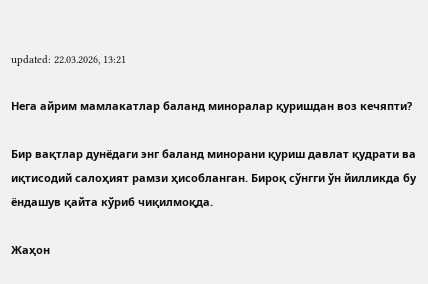updated: 22.03.2026, 13:21

Нега айрим мамлакатлар баланд миноралар қуришдан воз кечяпти?

Бир вақтлар дунёдаги энг баланд минорани қуриш давлат қудрати ва иқтисодий салоҳият рамзи ҳисобланган. Бироқ сўнгги ўн йилликда бу ёндашув қайта кўриб чиқилмоқда.

Жаҳон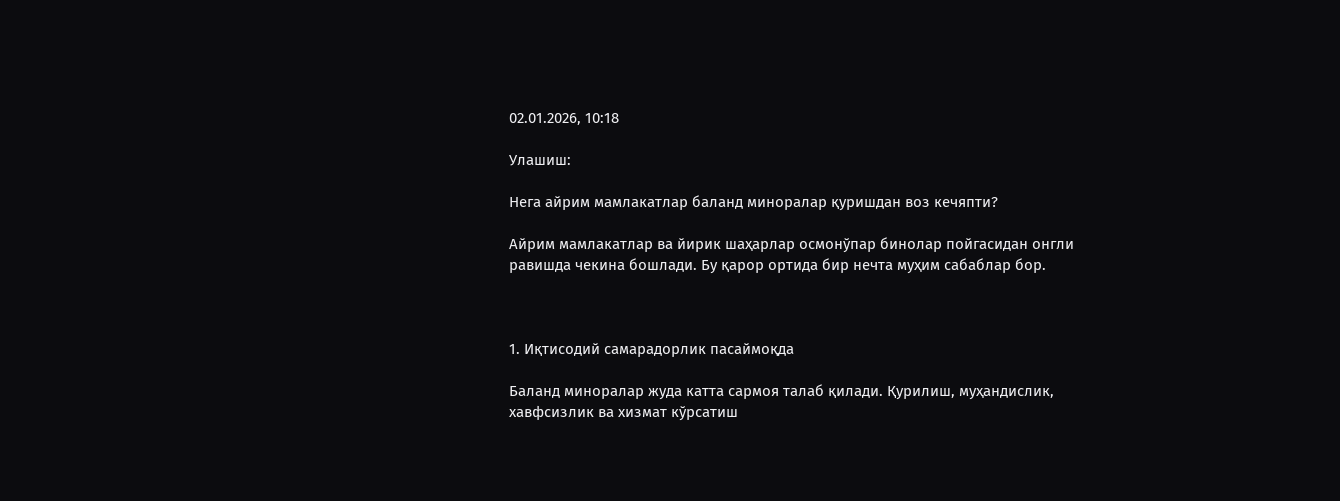02.01.2026, 10:18

Улашиш:

Нега айрим мамлакатлар баланд миноралар қуришдан воз кечяпти?

Айрим мамлакатлар ва йирик шаҳарлар осмонўпар бинолар пойгасидан онгли равишда чекина бошлади. Бу қарор ортида бир нечта муҳим сабаблар бор.



1. Иқтисодий самарадорлик пасаймоқда

Баланд миноралар жуда катта сармоя талаб қилади. Қурилиш, муҳандислик, хавфсизлик ва хизмат кўрсатиш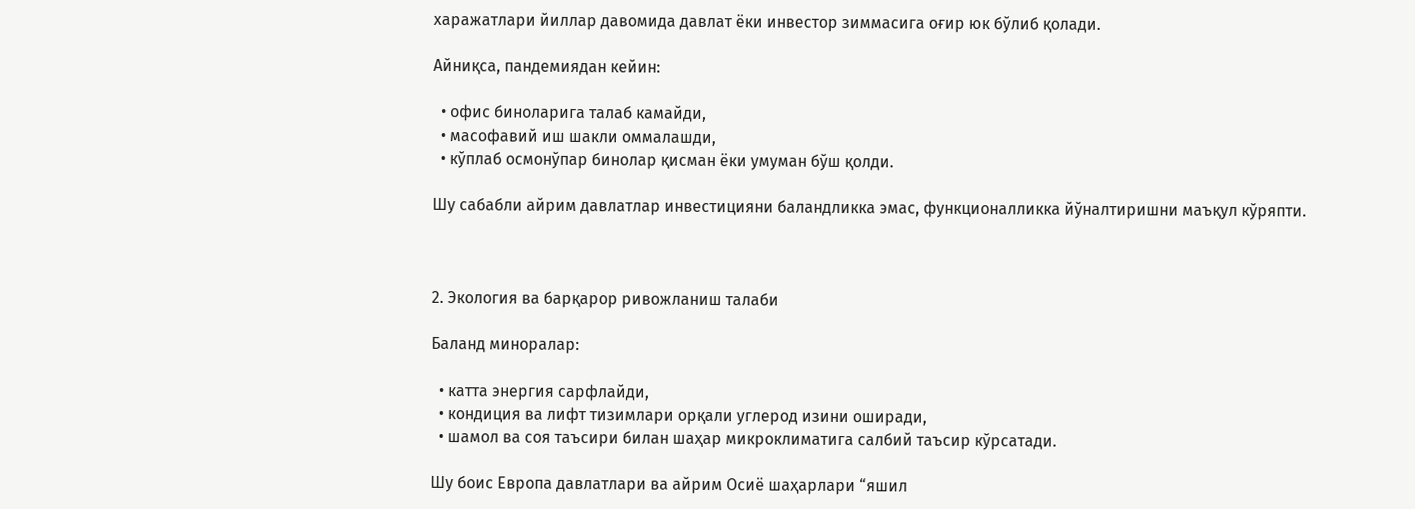харажатлари йиллар давомида давлат ёки инвестор зиммасига оғир юк бўлиб қолади.

Айниқса, пандемиядан кейин:

  • офис биноларига талаб камайди,
  • масофавий иш шакли оммалашди,
  • кўплаб осмонўпар бинолар қисман ёки умуман бўш қолди.

Шу сабабли айрим давлатлар инвестицияни баландликка эмас, функционалликка йўналтиришни маъқул кўряпти.



2. Экология ва барқарор ривожланиш талаби

Баланд миноралар:

  • катта энергия сарфлайди,
  • кондиция ва лифт тизимлари орқали углерод изини оширади,
  • шамол ва соя таъсири билан шаҳар микроклиматига салбий таъсир кўрсатади.

Шу боис Европа давлатлари ва айрим Осиё шаҳарлари “яшил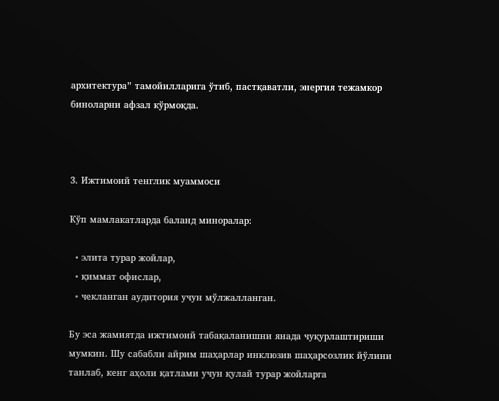архитектура” тамойилларига ўтиб, пастқаватли, энергия тежамкор биноларни афзал кўрмоқда.



3. Ижтимоий тенглик муаммоси

Кўп мамлакатларда баланд миноралар:

  • элита турар жойлар,
  • қиммат офислар,
  • чекланган аудитория учун мўлжалланган.

Бу эса жамиятда ижтимоий табақаланишни янада чуқурлаштириши мумкин. Шу сабабли айрим шаҳарлар инклюзив шаҳарсозлик йўлини танлаб, кенг аҳоли қатлами учун қулай турар жойларга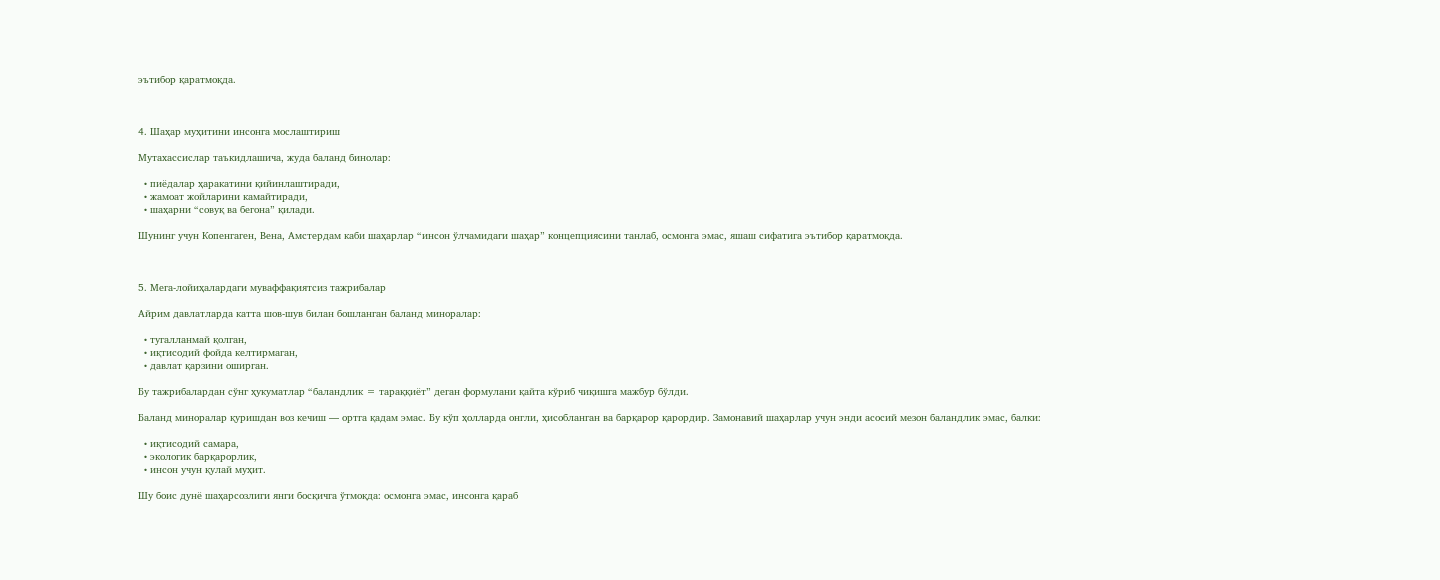эътибор қаратмоқда.



4. Шаҳар муҳитини инсонга мослаштириш

Мутахассислар таъкидлашича, жуда баланд бинолар:

  • пиёдалар ҳаракатини қийинлаштиради,
  • жамоат жойларини камайтиради,
  • шаҳарни “совуқ ва бегона” қилади.

Шунинг учун Копенгаген, Вена, Амстердам каби шаҳарлар “инсон ўлчамидаги шаҳар” концепциясини танлаб, осмонга эмас, яшаш сифатига эътибор қаратмоқда.



5. Мега-лойиҳалардаги муваффақиятсиз тажрибалар

Айрим давлатларда катта шов-шув билан бошланган баланд миноралар:

  • тугалланмай қолган,
  • иқтисодий фойда келтирмаган,
  • давлат қарзини оширган.

Бу тажрибалардан сўнг ҳукуматлар “баландлик = тараққиёт” деган формулани қайта кўриб чиқишга мажбур бўлди.

Баланд миноралар қуришдан воз кечиш — ортга қадам эмас. Бу кўп ҳолларда онгли, ҳисобланган ва барқарор қарордир. Замонавий шаҳарлар учун энди асосий мезон баландлик эмас, балки:

  • иқтисодий самара,
  • экологик барқарорлик,
  • инсон учун қулай муҳит.

Шу боис дунё шаҳарсозлиги янги босқичга ўтмоқда: осмонга эмас, инсонга қараб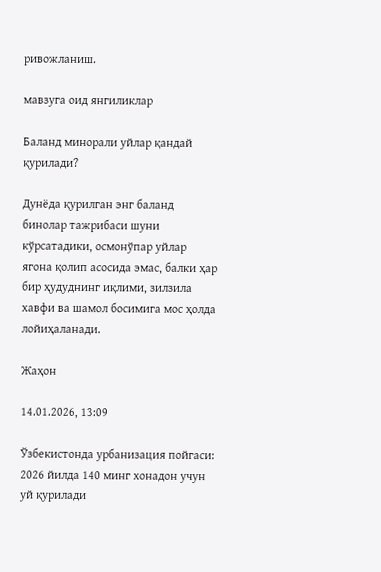ривожланиш.

мавзуга оид янгиликлар

Баланд минорали уйлар қандай қурилади?

Дунёда қурилган энг баланд бинолар тажрибаси шуни кўрсатадики, осмонўпар уйлар ягона қолип асосида эмас, балки ҳар бир ҳудуднинг иқлими, зилзила хавфи ва шамол босимига мос ҳолда лойиҳаланади.

Жаҳон

14.01.2026, 13:09

Ўзбекистонда урбанизация пойгаси: 2026 йилда 140 минг хонадон учун уй қурилади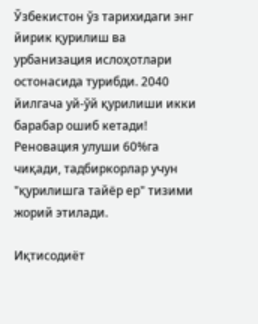Ўзбекистон ўз тарихидаги энг йирик қурилиш ва урбанизация ислоҳотлари остонасида турибди. 2040 йилгача уй-ўй қурилиши икки барабар ошиб кетади! Реновация улуши 60%га чиқади, тадбиркорлар учун "қурилишга тайёр ер" тизими жорий этилади.

Иқтисодиёт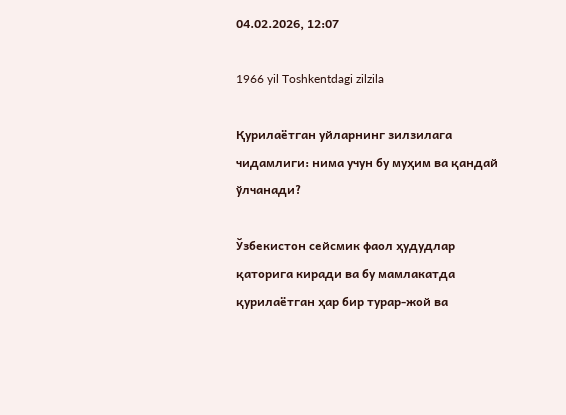04.02.2026, 12:07

1966 yil Toshkentdagi zilzila

Қурилаётган уйларнинг зилзилага чидамлиги: нима учун бу муҳим ва қандай ўлчанади?

Ўзбекистон сейсмик фаол ҳудудлар қаторига киради ва бу мамлакатда қурилаётган ҳар бир турар-жой ва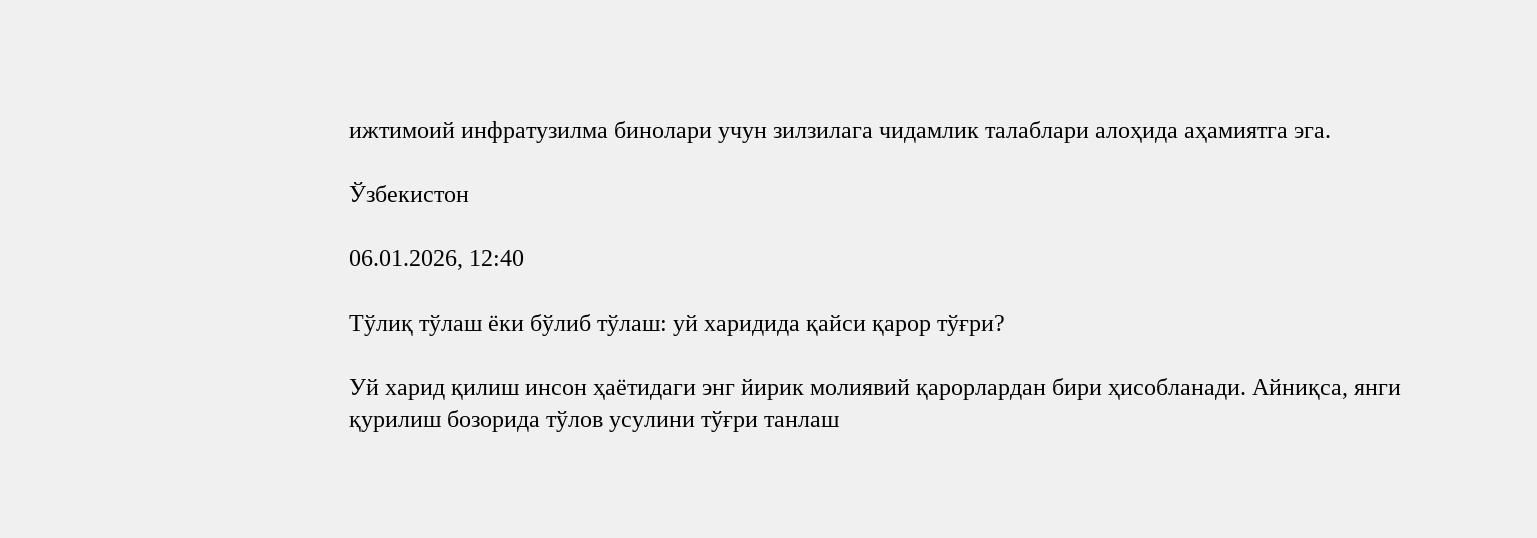ижтимоий инфратузилма бинолари учун зилзилага чидамлик талаблари алоҳида аҳамиятга эга.

Ўзбекистон

06.01.2026, 12:40

Тўлиқ тўлаш ёки бўлиб тўлаш: уй харидида қайси қарор тўғри?

Уй харид қилиш инсон ҳаётидаги энг йирик молиявий қарорлардан бири ҳисобланади. Айниқса, янги қурилиш бозорида тўлов усулини тўғри танлаш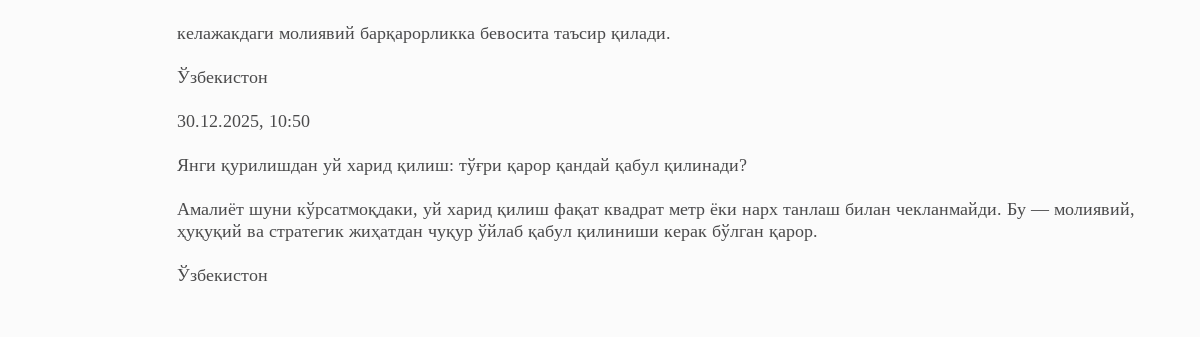келажакдаги молиявий барқарорликка бевосита таъсир қилади.

Ўзбекистон

30.12.2025, 10:50

Янги қурилишдан уй харид қилиш: тўғри қарор қандай қабул қилинади?

Амалиёт шуни кўрсатмоқдаки, уй харид қилиш фақат квадрат метр ёки нарх танлаш билан чекланмайди. Бу — молиявий, ҳуқуқий ва стратегик жиҳатдан чуқур ўйлаб қабул қилиниши керак бўлган қарор.

Ўзбекистон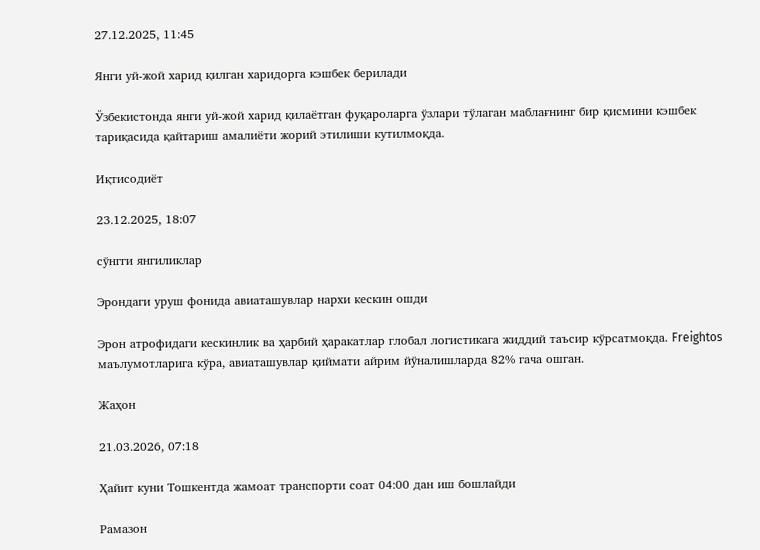27.12.2025, 11:45

Янги уй-жой харид қилган харидорга кэшбек берилади

Ўзбекистонда янги уй-жой харид қилаётган фуқароларга ўзлари тўлаган маблағнинг бир қисмини кэшбек тариқасида қайтариш амалиёти жорий этилиши кутилмоқда.

Иқтисодиёт

23.12.2025, 18:07

сўнгги янгиликлар

Эрондаги уруш фонида авиаташувлар нархи кескин ошди

Эрон атрофидаги кескинлик ва ҳарбий ҳаракатлар глобал логистикага жиддий таъсир кўрсатмоқда. Freightos маълумотларига кўра, авиаташувлар қиймати айрим йўналишларда 82% гача ошган.

Жаҳон

21.03.2026, 07:18

Ҳайит куни Тошкентда жамоат транспорти соат 04:00 дан иш бошлайди

Рамазон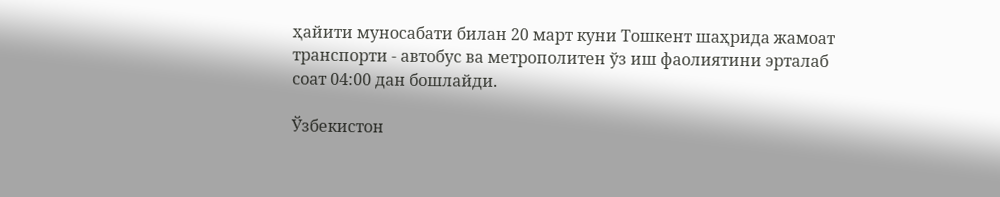ҳайити муносабати билан 20 март куни Тошкент шаҳрида жамоат транспорти - автобус ва метрополитен ўз иш фаолиятини эрталаб соат 04:00 дан бошлайди.

Ўзбекистон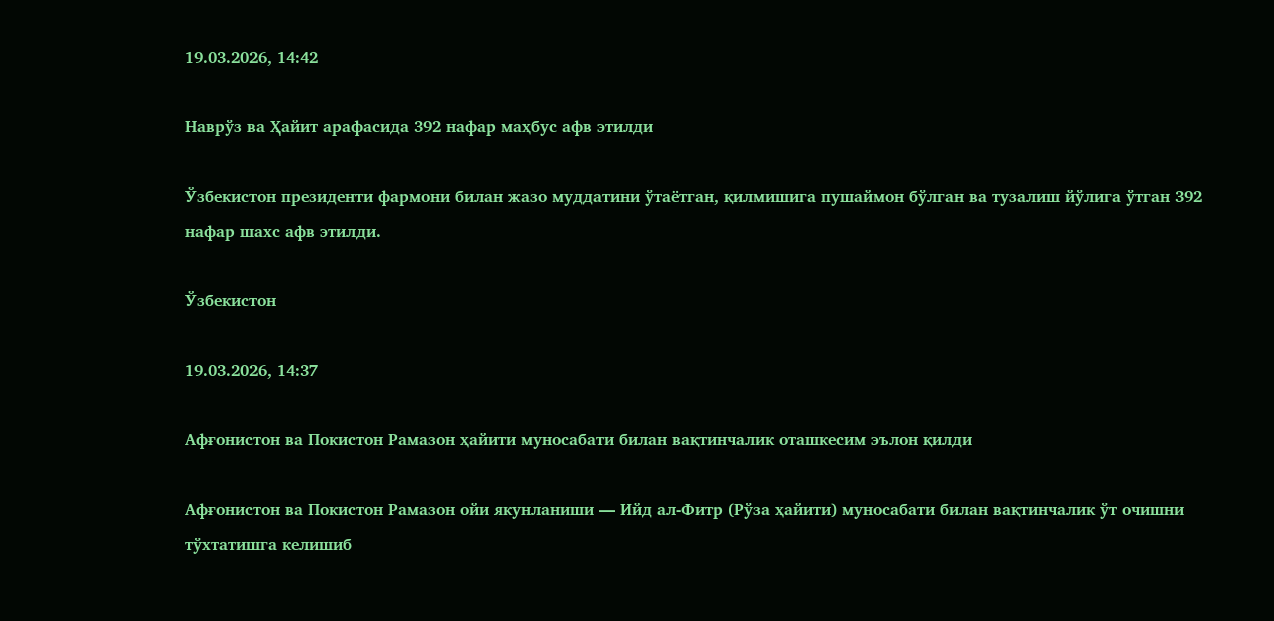19.03.2026, 14:42

Наврўз ва Ҳайит арафасида 392 нафар маҳбус афв этилди

Ўзбекистон президенти фармони билан жазо муддатини ўтаётган, қилмишига пушаймон бўлган ва тузалиш йўлига ўтган 392 нафар шахс афв этилди.

Ўзбекистон

19.03.2026, 14:37

Афғонистон ва Покистон Рамазон ҳайити муносабати билан вақтинчалик оташкесим эълон қилди

Афғонистон ва Покистон Рамазон ойи якунланиши — Ийд ал-Фитр (Рўза ҳайити) муносабати билан вақтинчалик ўт очишни тўхтатишга келишиб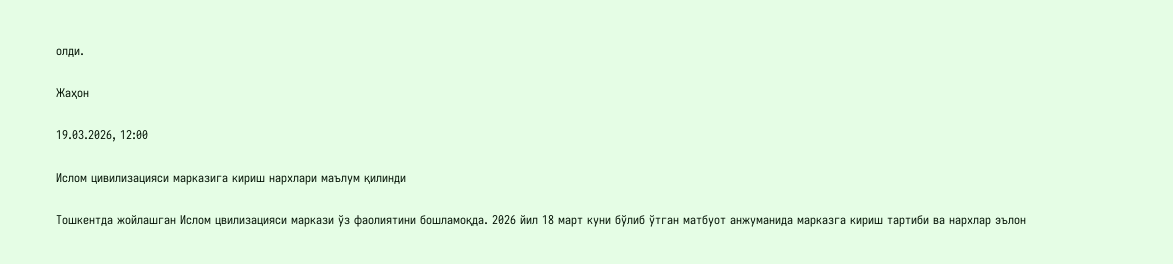олди.

Жаҳон

19.03.2026, 12:00

Ислом цивилизацияси марказига кириш нархлари маълум қилинди

Тошкентда жойлашган Ислом цвилизацияси маркази ўз фаолиятини бошламоқда. 2026 йил 18 март куни бўлиб ўтган матбуот анжуманида марказга кириш тартиби ва нархлар эълон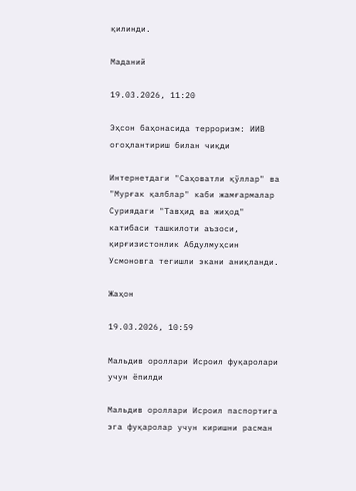қилинди.

Маданий

19.03.2026, 11:20

Эҳсон баҳонасида терроризм: ИИВ огоҳлантириш билан чиқди

Интернетдаги "Саҳоватли қўллар" ва "Мурғак қалблар" каби жамғармалар Суриядаги "Тавҳид ва жиҳод" катибаси ташкилоти аъзоси, қирғизистонлик Абдулмуҳсин Усмоновга тегишли экани аниқланди.

Жаҳон

19.03.2026, 10:59

Мальдив ороллари Исроил фуқаролари учун ёпилди

Мальдив ороллари Исроил паспортига эга фуқаролар учун киришни расман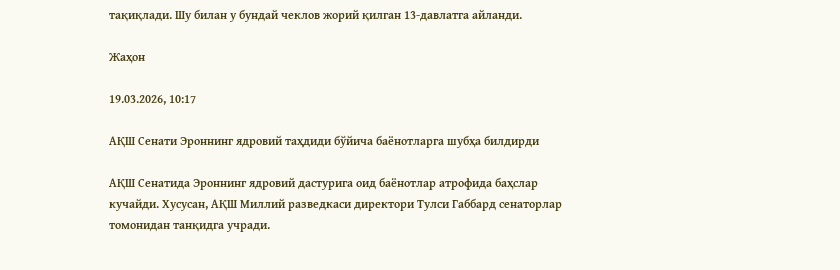тақиқлади. Шу билан у бундай чеклов жорий қилган 13-давлатга айланди.

Жаҳон

19.03.2026, 10:17

АҚШ Сенати Эроннинг ядровий таҳдиди бўйича баёнотларга шубҳа билдирди

АҚШ Сенатида Эроннинг ядровий дастурига оид баёнотлар атрофида баҳслар кучайди. Хусусан, АҚШ Миллий разведкаси директори Тулси Габбард сенаторлар томонидан танқидга учради.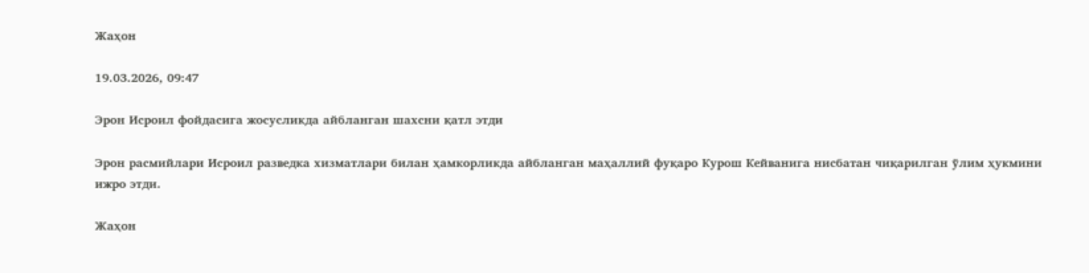Жаҳон

19.03.2026, 09:47

Эрон Исроил фойдасига жосусликда айбланган шахсни қатл этди

Эрон расмийлари Исроил разведка хизматлари билан ҳамкорликда айбланган маҳаллий фуқаро Курош Кейванига нисбатан чиқарилган ўлим ҳукмини ижро этди.

Жаҳон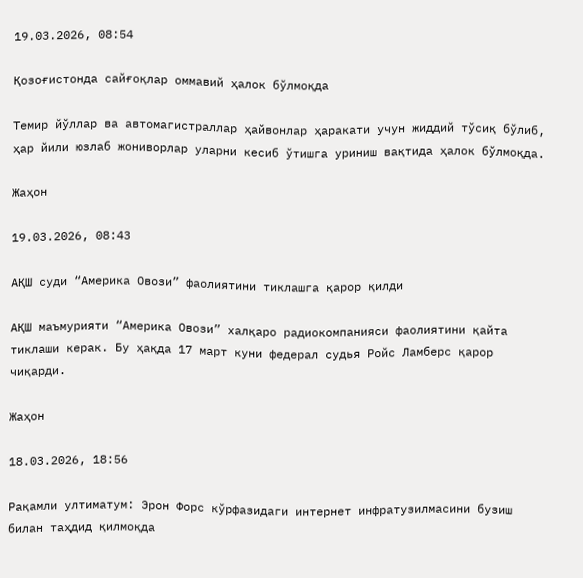19.03.2026, 08:54

Қозоғистонда сайғоқлар оммавий ҳалок бўлмоқда

Темир йўллар ва автомагистраллар ҳайвонлар ҳаракати учун жиддий тўсиқ бўлиб, ҳар йили юзлаб жониворлар уларни кесиб ўтишга уриниш вақтида ҳалок бўлмоқда.

Жаҳон

19.03.2026, 08:43

АҚШ суди “Америка Овози” фаолиятини тиклашга қарор қилди

АҚШ маъмурияти “Америка Овози” халқаро радиокомпанияси фаолиятини қайта тиклаши керак. Бу ҳақда 17 март куни федерал судья Ройс Ламберс қарор чиқарди.

Жаҳон

18.03.2026, 18:56

Рақамли ултиматум: Эрон Форс кўрфазидаги интернет инфратузилмасини бузиш билан таҳдид қилмоқда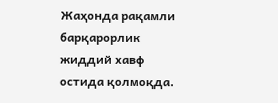Жаҳонда рақамли барқарорлик жиддий хавф остида қолмоқда.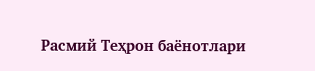Расмий Теҳрон баёнотлари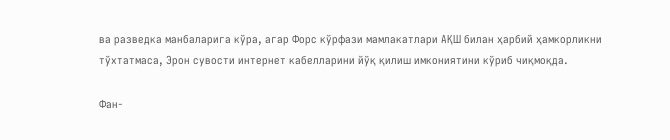ва разведка манбаларига кўра, агар Форс кўрфази мамлакатлари АҚШ билан ҳарбий ҳамкорликни тўхтатмаса, Эрон сувости интернет кабелларини йўқ қилиш имкониятини кўриб чиқмоқда.

Фан-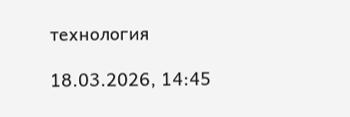технология

18.03.2026, 14:45